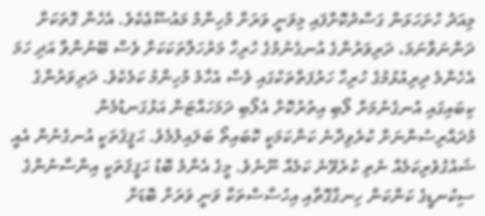މިއަދު ހުށަހަޅަން ގަސްދުކޮށްފައި މިވަނީ ވަރަށް މުހިންމު މައުޟޫޢެކެވެ. އެހެން ގޮތަކަށް ދަންނަވާނަމަ، ދަރިވަރުންގެ އުނގެނުމުގެ ހުރިހާ މަރުހަލާތަކަކަށް ވެސް ބޭނުންވާ އަދި ހަމަ އެހެންމެ ދިރިއުޅުމުގެ ހުރިހާ ހަރުފަތްތަކުގައި ވެސް އެހާމެ މުހިންމު ކަމެކެވެ. ދަރިވަރުންގެ ކިބައިގައި އުނގެނުމަށް ލޯބި އިތުރުކޮށް އެލޯބި ދަމަހައްޓަން އަޅުގަނޑުމެން މުދައްރިސުންނަށް ކުރެވިދާނެ ކަންކަމަކީ ކޮބައިތޯ ބަލައިލުމެވެ. ޙަޤީޤަތަކީ އުނގެނުން އެއީ ޝައުގުވެރިކަމެއް ނެތި ކުރެވޭނެ ކަމެއް ނޫނެވެ. މީގެ އެންމެ ބޮޑު ޙަޤީޤަތަކީ އިންސާނުންގެ ސިކުނޑީގެ ކަންކަން ހިނގާގޮތާއި އިހުސާސްތަކާ ވަނީ ވަރަށް ބޮޑަށް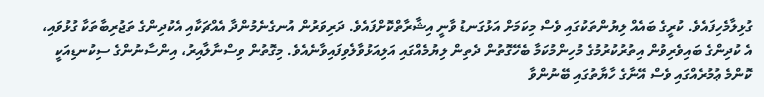ގުޅިލާމެހިފައެވެ. ކުރީގެ ބައެއް ލިޔުންތަކުގައި ވެސް މިކަމަށް އަޅުގަނޑު ވާނީ އިޝާރާތްކޮށްފައެވެ. ދަރިވަރުން އުނގެނެމުންދާ އެއްޗަކާއި އެކުދިންގެ ތަޖުރިބާތަކާ ގުޅުވައި، އެ ކުދިންގެ ބައިވެރިވުން އިތުރުކުރުމުގެ މުހިންމުކަމާ ބެހޭގޮތުން ދެތިން ލިޔުމެއްގައި އަލިއަޅުވާލެވިފައިވާނެއެވެ. މިގޮތުން ވިސްނާލާއިރު، އިންސާނުންގެ ސިކުނޑިއަކީ ކޮންމެ ޢުމުރެއްގައި ވެސް އޭނާގެ ހާޔާތުގައި ބޭނުންވާ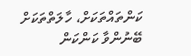ކަންތައްތަކަށް، ހާލަތްތަކަށް ބޭނުންވާ ކަންކަން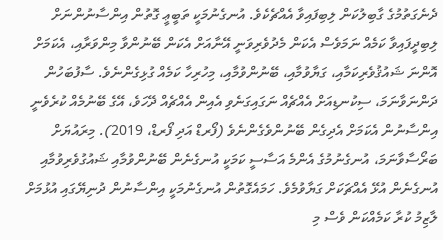ދެނެގަތުމުގެ ގާބިލުކަން ލިބިފައިވާ އެއްޗެކެވެ. އުނގެނުމަކީ ތަބީޢީ ގޮތުން އިންސާނުންނަށް ލިބިދީފައިވާ ކަމެއް ނަމަވެސް އެކަން މެދުވެރިވަނީ އޭނާއަށް އެކަން ބޭނުންވާ މިންވަރާއި، އެކަމަށް އޮންނަ ޝައުޤުވެރިކަމާއި، ގަޔާވުމާއި، ބޭނުންވުމާއި، މިހުރިހާ ކަމެއް ގުޅިގެންނެވެ. ސާފުބަހުން ދަންނަވާނަމަ، ސިކުނޑިއަށް އެއްޗެއް ނަގައިގަނެވި އެއިން އެއްޗެއް ދޭހަވެ، އޭގެ ބޭނުމެއް ކުރެވެނީ އިންސާނުން އެކަމަށް އެދިގެން ބޭނުންވެގެންނެވެ (ފޯރޑް އަދި ފޯރޑް، 2019). މިރައުޔަށް ބަރޯސާވާނަމަ، އުނގެނުމުގެ އެންމެ އަސާސީ ކަމަކީ އުނގެނެން ބޭނުންވުމާއި ޝައުގުވެރިވުމާއި އުނގެނެން އުޅޭ އެއްޗަކަށް ގަޔާވުމެވެ. ހަމައެގޮތުން އުނގެނުމަކީ އިންސާނުން ދުނިޔޭގައި އުޅުމަށް ލާޒިމު ކުރާ ކަމެއްކަން ވެސް މި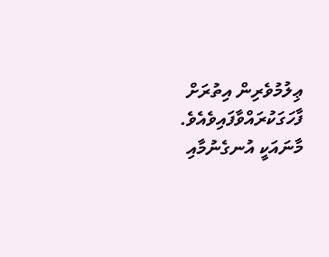ޢިލުމުވެރިން އިތުރަށް ފާހަގަކުރައްވާފައިވެއެވެ. މާނައަކީ އުނގެނުމާއި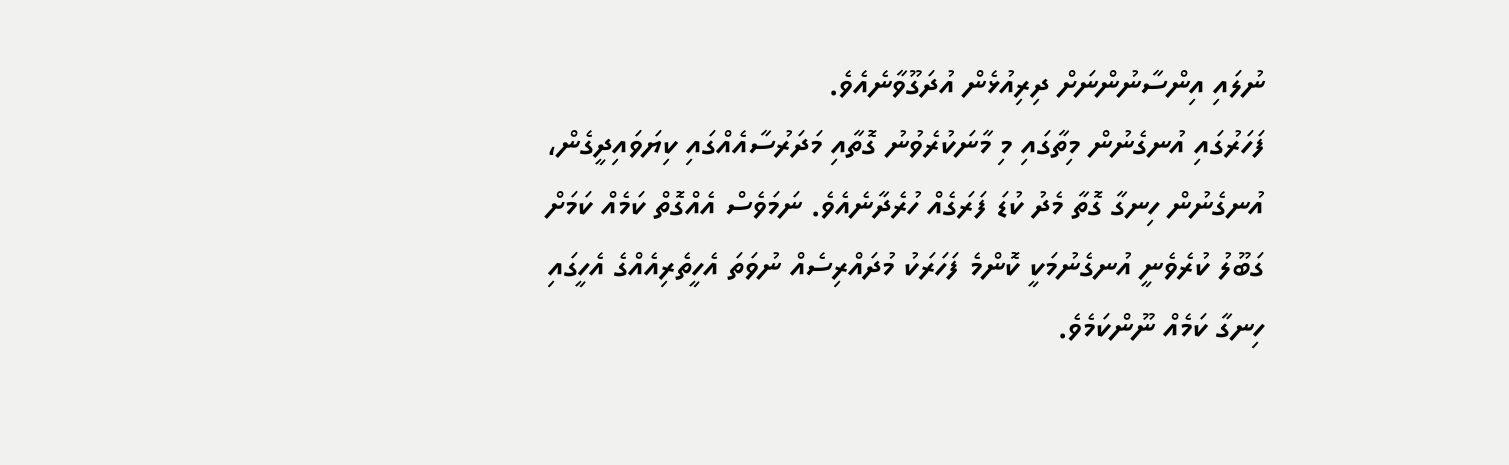ނުލައި އިންސާނުންނަށް ދިރިއުޅެން އުދަގޫވާނެއެވެ.
ފަހަރުގައި އުނގެނުން މިތާގައި މި މާނަކުރެވުނު ގޮތާއި މަދަރުސާއެއްގައި ކިޔަވައިދީގެން، އުނގެނުން ހިނގާ ގޮތާ މެދު ކުޑަ ފަރަގެއް ހުރެދާނެއެވެ. ނަމަވެސް އެއްގޮތް ކަމެއް ކަމަށް ގަބޫލު ކުރެވެނީ އުނގެނުމަކީ ކޮންމެ ފަހަރަކު މުދައްރިސެއް ނުވަތަ އެހީތެރިއެއްގެ އެހީގައި ހިނގާ ކަމެއް ނޫންކަމެވެ.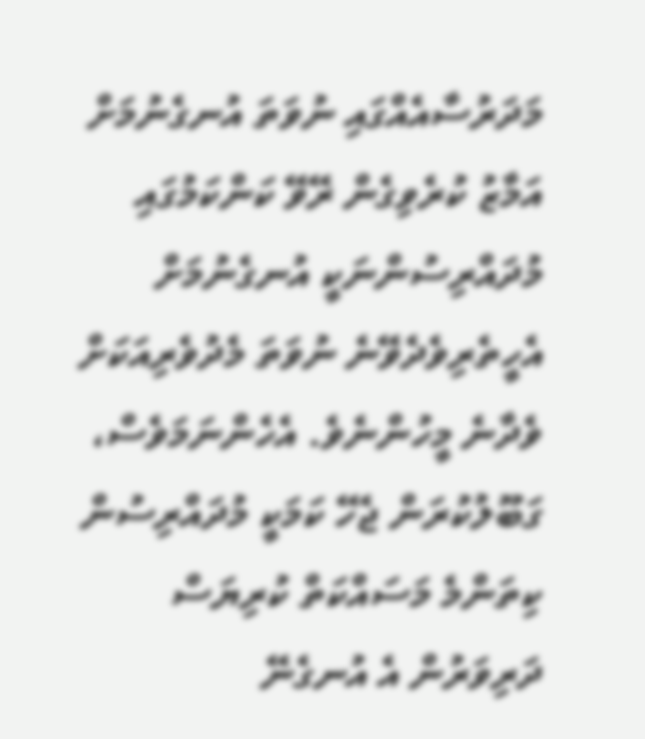މަދަރުސާއެއްގައި ނުވަތަ އުނގެނުމަށް އަމާޒު ކުރެވިގެން ރޭވޭ ކަންކަމުގައި މުދައްރިސުންނަކީ އުނގެނުމަށް އެހީތެރިވެދެވޭނެ ނުވަތަ މެދުވެރިއަކަށް ވެދާނެ މީހުންނެވެ. އެހެންނަމަވެސް، ގަބޫލުކުރަން ޖެހޭ ކަމަކީ މުދައްރިސުން ކިތަންމެ މަސައްކަތް ކުރިޔަސް ދަރިވަރުން އެ އުނގެނޭ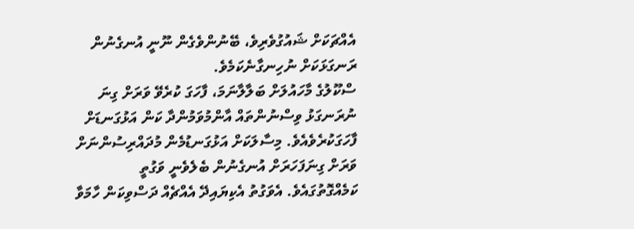އެއްޗަކަށް ޝައުގުވެރިވެ، ބޭނުންވެގެން ނޫނީ އުނގެނުން ރަނގަޅަކަށް ނުހިނގާނެކަމެވެ.
ސްކޫލުގެ މާހައުލަށް ބަލާލާނަމަ، ފާހަގަ ކުރެވޭ ވަރަށް ގިނަ ނުރަނގަޅު ވިސްނުންތައް އާންމުވަމުންދާ ކަން އަޅުގަނޑަށް ފާހަގަކުރެވެއެވެ. މިސާލަކަށް އަޅުގަނޑުމެން މުދައްރިސުންނަށް ވަރަށް ގިނަފަހަރަށް އުނގެނުން ބެލެވެނީ ވަގުތީ ކަމެއްގޮތުގައެވެ. އެވަގުތު އެކިޔައިދޭ އެއްޗެއް ދަސްވިކަން ހާމަވާ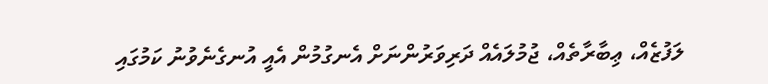ލަފުޒެއް، ޢިބާރާތެއް، ޖުމުލައެއް ދަރިވަރުންނަށް އެނގުމުން އެއީ އުނގެނެވުނު ކަމުގައި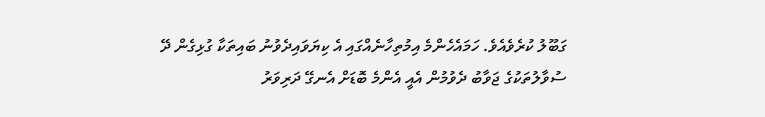ގަބޫލު ކުރެވެއެވެ. ހަމައެހެންމެ އިމުތިހާނެއްގައި އެ ކިޔަވައިދެވުނު ބައިތަކާ ގުޅިގެން ދޭ ސުވާލުތަކުގެ ޖަވާބު ދެވުމުން އެއީ އެންމެ ބޮޑަށް އެނގޭ ދަރިވަރު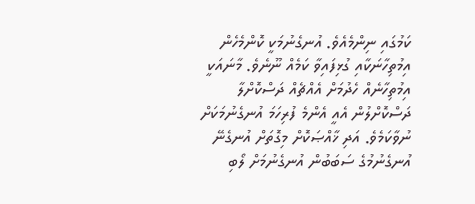ކަމުގައި ނިންމެއެވެ. އުނގެނުމަކީ ކޮންމެހެން އިމުތިހާނަކާއި ގުޅިފައިވާ ކަމެއް ނޫނެވެ. މާނައަކީ އިމުތިހާނެއް ހެދުމަށް އެއްޗެއް ދަސްކޮށްލާ ދަސްކޮށްލުން އެއީ އެންމެ ފުރިހަމަ އުނގެނުމަކަށް ނުވާކަމެވެ. އަދި ޚާއްޞަކޮށް މިގޮތަށް އުނގެނޭ އުނގެނުމުގެ ސަބަބުން އުނގެނުމަށް ލޯބި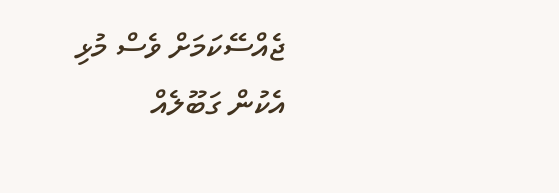ޖެއްސޭކަމަށް ވެސް މުޅި އެކުން ގަބޫލެއް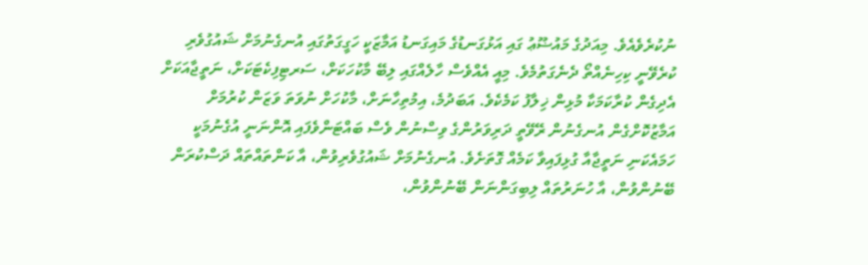ނުކުރެވެއެވެ. މިއަދުގެ މައުޟޫޢު ގައި އަޅުގަނޑުގެ މައިގަނޑު އަމާޒަކީ ހަގީގަތުގައި އުނގެނުމަށް ޝައުގުވެރި ކުރެވޭނީ ކިހިނެއްތޯ ދެނެގަތުމެވެ. މިއީ އެއްވެސް ހާލެއްގައި ލިބޭ މާކުހަކަށް، ސަރޓިފިކެޓަކަށް، ނަތީޖާއަކަށް އެދިގެން ކުރާކަމަކާ މުޅިން ޚިލާފު ކަމެކެވެ. އަބަދުމެ، އިމުތިހާނަށް، މާކުހަށް ނުވަތަ ވަޒަން ކުރުމަށް އަމާޒުކޮށްގެން އުނގެނުން ރޭވޭތީ ދަރިވަރުންގެ ވިސްނުން ވެސް ބައްޓަންވެފައި އޮންނަނީ އުގެނުމަކީ ހަމައެކަނި ނަތީޖާއާ ގުޅިފައިވާ ކަމެއް ގޮތަށެވެ. އުނގެނުމަށް ޝައުގުވެރިވުން، އާ ކަންތައްތައް ދަސްކުރަން ބޭނުންވުން، އާ ހުނަރުތައް ލިބިގަންނަން ބޭނުންވުން،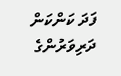ފަދަ ކަންކަން ދަރިވަރުންގެ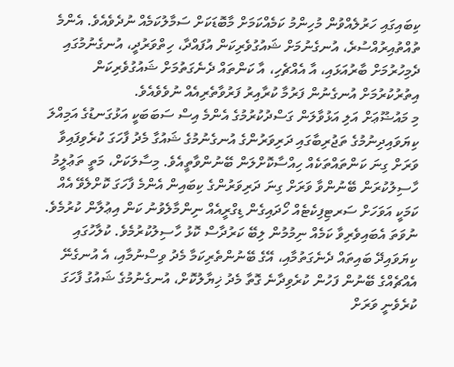ކިބައިގައި ހަރުލެއްވުން މުހިންމު ކަމެއްކަމަށް މާބޮޑަކަށް ސަމާލުކަމެއް ނުދެވެއެވެ. އެންމެ ތުއްތުއިރުއްސުރެ، އުނގެނުމަށް ޝައުގުވެރިކަން އުފައްދާ، ހިތްވަރުދީ، އުނގެނުމުގައި ދެމިހުރުމަށް ބާރުއަޅައި، އާ އެއްޗެހި، އާ ކަންތައް ދެނެގަތުމަށް ޝައުގުވެރިކަން އިތުރުކުރުމަށް އުނގެނުން ފަރުމާ ކުރާއިރު ފަރުވާތެރިއެއް ނުވެވެއެވެ.
މި މައުޟޫޢަށް އަލި އަޅުވާލަން ގަސްދުކުރުމުގެ އެންމެ އިސް ސަބަބަކީ އަޅުގަނޑުގެ އަމިއްލަ ކިޔަވައިދިނުމުގެ ތަޖުރިބާގައި ދަރިވަރުންގެ އުނގެނުމުގެ ޝައުގާ މެދު ފާހަގަ ކުރެވިފައިވާ ވަރަށް ގިނަ ކަންތައްތަކެއް ހިއްސާކޮށްލަން ބޭނުންވާތީއެވެ. މިސާލަކަށް، މަތީ ތަޢުލީމު ހާސިލުކުރަން ބޭނުންވާ ވަރަށް ގިނަ ދަރިވަރުންގެ ކިބައިން އެންމެ ފާހަގަ ކޮށްލެވޭ އެއް ކަމަކީ އަވަހަށް ސަރޓިފިކެޓެއް ހޯދައިގެން ޑިގްރީއެއް ނިންމާލެވުނު ކަން އިޢުލާން ކުރުމެވެ. ނުވަތަ އެބައިވެރިވާ ކަމެއް ނިމުމުން ލިބޭ ކަރުދާސް ކޮޅު ހާސިލުކުރުމެވެ. ކުލާހުގައި ކިޔަވައިދޭ ބައިތައް ދެނެގަތުމާއި، އޭގެ ބޭނުންތެރިކަމާ މެދު ވިސްނުމާއި، އެ އުނގެނޭ އެއްޗެއްގެ ބޭނުން ފަހުން ކުރެވިދާނެ ގޮތާ މެދު ޚިޔާލުކޮށް، އުނގެނުމުގެ ޝައުގު ފާހަގަ ކުރެވެނީ ވަރަށް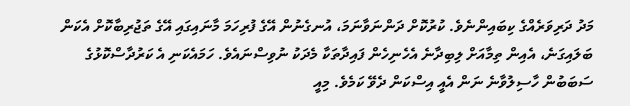މަދު ދަރިވަރެއްގެ ކިބައިންނެވެ. ކުރުކޮށް ދަންނަވާނަމަ، އުނގެނުން އޭގެ ފުރިހަމަ މާނައިގައި އޭގެ ތަޖުރިބާކޮށް އެކަން ބަލައިގަނެ، އެއިން ތިމާއަށް ލިބިދާނެ އެހެނިހެން ފައިދާތަކާ މެދަކު ނުވިސްނައެވެ. ހަމައެކަނި އެ ކަރުދާސްކޮޅުގެ ސަބަބުން ހާސިލުވާނެ ނަން އެއީ އިސްކަން ދެވޭ ކަމެވެ. މިއީ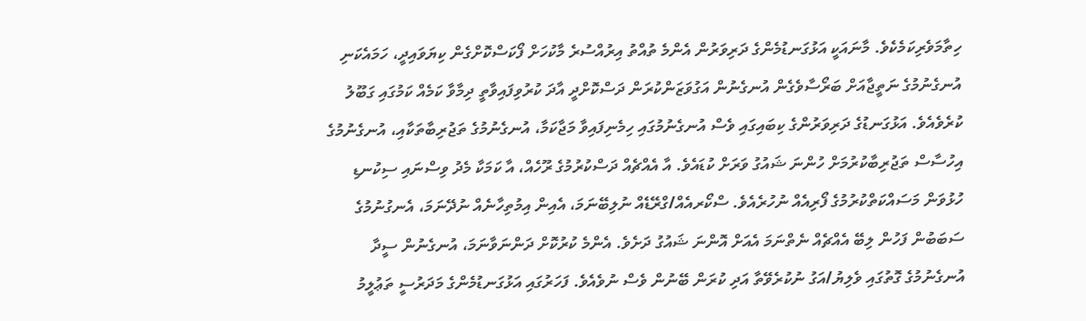ހިތާމަވެރިކަމެކެވެ. މާނައަކީ އަޅުގަނޑުމެންގެ ދަރިވަރުން އެންމެ ތުއްތު އިރުއްސުރެ މާކުހަށް ފޯކަސްކޮށްގެން ކިޔަވައިދީ، ހަމައެކަނި އުނގެނުމުގެ ނަތީޖާއަށް ބަރޯސާވެގެން އުނގެނުން އަގުވަޒަންކުރަން ދަސްކޮށްދީ އާދަ ކުރުވިފައިވާތީ ދިމާވާ ކަމެއް ކަމުގައި ގަބޫލު ކުރެވެއެވެ. އަޅުގަނޑުގެ ދަރިވަރުންގެ ކިބައިގައި ވެސް އުނގެނުމުގައި ހިމެނިފައިވާ މަޖާކަމާ، އުނގެނުމުގެ ތަޖުރިބާތަކާއި، އުނގެނުމުގެ އިހުސާސް ތަޖުރިބާކުރުމަށް ހުންނަ ޝައުގު ވަރަށް ކުޑައެވެ. އާ އެއްޗެއް ދަސްކުރުމުގެ ރޫހެއް، އާ ކަމަކާ މެދު ވިސްނައި ސިކުނޑި ހުޅުވަން މަސައްކަތްކުރުމުގެ ފޯރިއެއް ނުހުރެއެވެ. ސްކޯރއެއް/ގްރޭޑެއް ނުލިބޭނަމަ، އެއިން އިމުތިހާނެއް ނުދޭނަމަ، އެނގުނުމުގެ ސަބަބުން ފަހުން ލިބޭ އެއްޗެއް ނެތްނަމަ އެއަށް އޮންނަ ޝައުގު ދަށެވެ. އެންމެ ކުރުކޮށް ދަންނަވާނަމަ، އުނގެނުން ސީދާ އުނގެނުމުގެ ގޮތުގައި ވެލިޔު/އަގު ނުކުރެވޭތާ އަދި ކުރަން ބޭނުން ވެސް ނުވެއެވެ. ފަހަރުގައި އަޅުގަނޑުމެންގެ މަދަރުސީ ތަޢުލީމު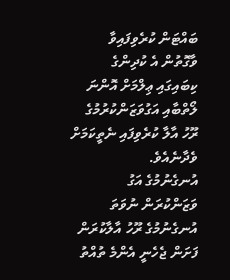ބައްޓަން ކުރެވިފައިވާ ވާގޮތުން އެ ކުދިންގެ ކިބައިގައި ޢިލްމަށް އޮންނަ ލޯތްބާއި އަގުވަޒަންކުރުމުގެ ރޫހު އާލާ ކުރެވިފައި ނެތީކަމަށް ވެދާނެއެވެ.
އުނގެނުމުގެ އަގު ވަޒަންކުރަން ނުވަތަ އުނގެނުމުގެ ރޫހު އާލާކުރަން ފަށަން ޖެހެނީ އެންމެ ތުއްތު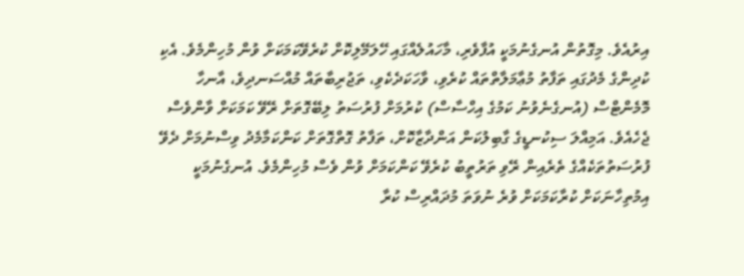އިރުއެވެ. މިގޮތުން އުނގެނުމަކީ އުފާވެރި، މާހައުލެއްގައި ހޭލަމޭލިކޮށް ކުރެވޭކަމަކަށް ވުން މުހިންމެވެ. އެކި ކުދިންގެ މެދުގައި ތަފާތު މުޢާމަލާތްތައް ކުރެވި، ވާހަކަދެކެވި، ތަޖުރިބާތައް މުއްސަނދިވެ، އާނހާ މޮމެންޓްސް (އުނގެނެވުނު ކަމުގެ އިހްސާސް) ކުރުމަށް ފުރުސަތު ލިބޭގޮތަށް ރޭވޭ ކަމަކަށް ވާންވެސް ޖެހެއެވެ. އަމިއްލަ ސިކުނޑީގެ ގާބިލުކަން އަންދާޒާކޮށް، ތަފާތު ގޮތްގޮތަށް ކަންކަމާމެދު ވިސްނުމަށް ދެވޭ ފުރުސަތުތަކެއްގެ ތެރެއިން ރޭވި ތަރުތީބު ކުރެވޭ ކަންކަމަށް ވުން ވެސް މުހިންމެވެ. އުނގެނުމަކީ އިމުތިހާނަކަށް ކުރާކަމަކަށް ވުރެ ނުވަތަ މުދައްރިސް ކުރާ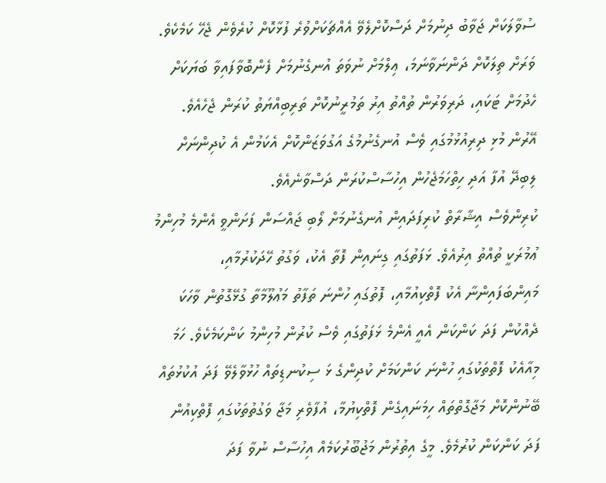ސުވާލަކަށް ޖަވާބު ދިނުމަށް ދަސްކޮށްލެވޭ އެއްޗަކަށްވުރެ ފުޅާކޮށް ކުރެވެން ޖެހޭ ކަމެކެވެ. ވަރަށް ތިލަކޮށް ދަންނަވާނަމަ، ޢިލްމަށް ނުވަތަ އުނގެނުމަށް ފެންބޮވާފައިވާ ބަޔަކަށް ހެދުމަށް ޓަކައި، ދަރިވަރުން ތުއްތު އިރު ތަމުރީނުކޮށް ތަރިބިއްޔަތު ކުރަން ޖެހެއެވެ. އޭރުން މުޅި ދިރިއުޅުމުގައި ވެސް އުނގެނުމުގެ އަގުވަޒަންކޮށް އެކަމުން އެ ކުދިންނަށް ލިބިދޭ އުފާ އަދި ހިތްހަމަޖެހުން އިހުސާސްކުރަން ދަސްވާނެއެވެ.
ކުރިންވެސް އިޝާރާތް ކުރިފަދައިން އުނގެނުމަށް ލޯބި ޖައްސަން ފަށަންވީ އެންމެ މުހިންމު ޢުމުރަކީ ތުއްތު އިރުއެވެ. ޅަފަތުގައި ގިނައިން ފޮތާ އެކު، ވަގުތު ހޭދަކުރުމާއި، މައިންބަފައިންނާ އެކު ފޮތްކިއުމާއި، ފޮތުގައި ހުންނަ ތަފާތު މަޢުލޫމާތާ ގުޅޭގޮތުން ވާހަކަ ދެއްކުން ފަދަ ކަންކަން އެއީ އެންމެ ޅަފަތުގައި ވެސް ކުރުން މުހިންމު ކަންކަމެކެވެ. ހަމަ މިއާއެކު ފޮތްތަކުގައި ހުންނަ ކަންކަމަށް ކުދިންގެ ޅަ ސިކުނޑިތައް ހުޅުވާލެވޭ ފަދަ އުކުޅުތައް ބޭނުންކޮށް މަޖާގޮތްތައް ހިމަނައިގެން ފޮތްކިޔުމާ، އުފާވެރި މަޖާ ވަގުތުތަކުގައި ފޮތްކިއުން ފަދަ ކަންކަން ކުރުމެވެ. މީގެ އިތުރުން މަޖުބޫރުކަމެއް އިހުސާސް ނުވާ ފަދަ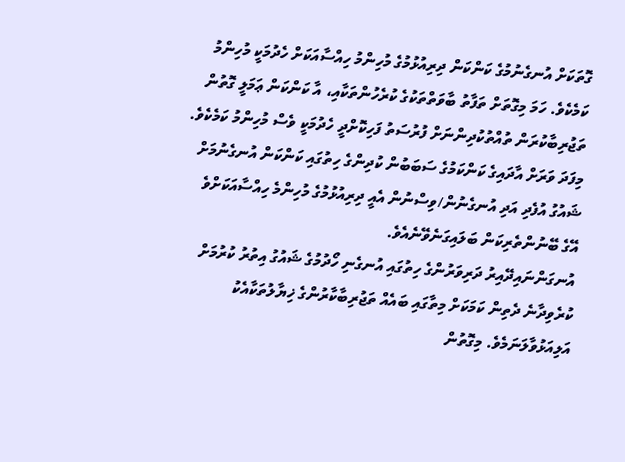ގޮތަކަށް އުނގެނުމުގެ ކަންކަން ދިރިއުޅުމުގެ މުހިންމު ހިއްސާއަކަށް ހެދުމަކީ މުހިންމު ކަމެކެވެ. ހަމަ މިގޮތަށް ތަފާތު ބާވަތްތަކުގެ ކުރެހުންތަކާއި، އާ ކަންކަން ޢަމަލީ ގޮތުން ތަޖުރިބާކުރަން ތުއްތުކުދިންނަށް ފުރުސަތު ފަހިކޮށްދީ ހެދުމަކީ ވެސް މުހިންމު ކަމެކެވެ. މިފަދަ ވަރަށް އާދައިގެ ކަންކަމުގެ ސަބަބުން ކުދިންގެ ހިތުގައި ކަންކަން އުނގެނުމަށް ޝައުގު އުފެދި އަދި އުނގެނުން/ވިސްނުން އެއީ ދިރިއުޅުމުގެ މުހިންމެ ހިއްސާއަކަށްވެ އޭގެ ބޭނުންތެރިކަން ބަލައިގަނެވޭނެއެވެ.
އުނގަންނައިދޭއިރު ދަރިވަރުންގެ ހިތުގައި އުނގެނި ހޯދުމުގެ ޝައުގު އިތުރު ކުރުމަށް ކުރެވިދާނެ ދެތިން ކަމަކަށް މިތާގައި ބައެއް ތަޖުރިބާކާރުންގެ ޚިޔާލުތަކާއެކު އަލިއަޅުވާލަނަމެވެ. މިގޮތުން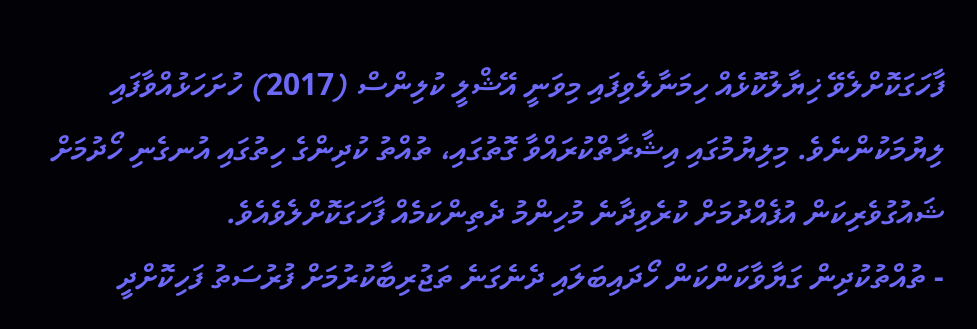ފާހަގަކޮށްލެވޭ ޚިޔާލުކޮޅެއް ހިމަނާލެވިފައި މިވަނީ އޭޝްލީ ކުލިންސް (2017) ހުށަހަޅުއްވާފައި ލިޔުމަކުންނެވެ. މިލިޔުމުގައި އިޝާރާތްކުރައްވާ ގޮތުގައި، ތުއްތު ކުދިންގެ ހިތުގައި އުނގެނި ހޯދުމަށް ޝައުގުވެރިކަން އުފެއްދުމަށް ކުރެވިދާނެ މުހިންމު ދެތިންކަމެއް ފާހަގަކޮށްލެވެއެވެ.
- ތުއްތުކުދިން ގަޔާވާކަންކަން ހޯދައިބަލައި ދެނެގަނެ ތަޖުރިބާކުރުމަށް ފުރުސަތު ފަހިކޮށްދީ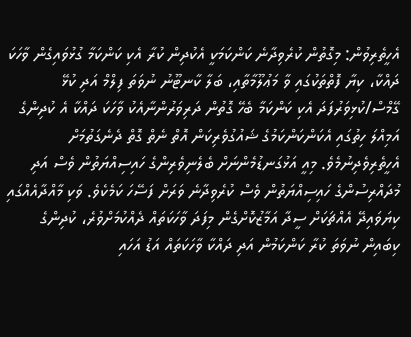އެހީތެރިވުން: މިގޮތުން ކުރެވިދާނެ ކަންކަމަކީ އެކުދިން ކުރާ އެކި ކަންކަމާ ގުޅުވައިގެން ވާހަކަ ދައްކާ، ކިޔާ ފޮތްތަކުގައި ވާ މަޢުލޫމާތާއި، ބަލާ ކާނޓޫނު ނުވަތަ ފިލްމް އަދި ކުޅޭ ގޭމްސް/ކުޅިވަރުފަދަ އެކި ކަންކަމާ ބެހޭ ގޮތުން ދަރިވަރުންނާއެކު ވާހަކަ ދައްކާ އެ ކުދިންގެ އަމިއްލަ ހިތުގައި އެކަންކަންކަމުގެ ޝައުގުވެރިކަން އޮތް ނެތް ގޮތް ދެނެގަތުމަށް އެހީތެރިވެދިނުމެވެ. މިއީ އަޅުގަނޑުމެންނަށް ބެލެނިވެރިންގެ ހައިސިއްޔަތުން ވެސް އަދި މުދައްރިސުންގެ ހައިސިއްޔަތުން ވެސް ކުރެވިދާނެ ވަރަށް ފަސޭހަ ކަމެކެވެ. ވަކި މާއްދާއެއްގައި ކިޔަވައިދޭ އެއްޗަކަށް ސީދާ އަމާޒުކޮށްގެން މިފަދަ ވާހަކަތައް ދެއްކުމަށްވުރެ، ކުދިންގެ ކިބައިން ނުވަތަ ކުރާ ކަންކަމުން އަދި ދައްކާ ވާހަކަތައް އަޑު އަހައި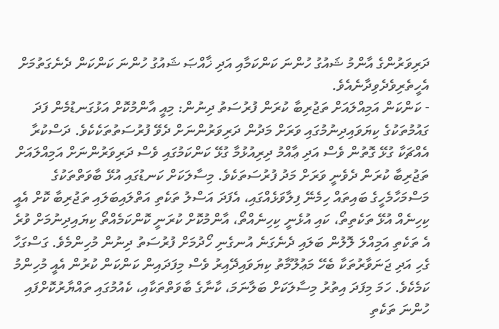ދަރިވަރުންގެ އާންމު ޝައުގު ހުންނަ ކަންކަމާއި އަދި ޚާއްޞަ ޝައުގު ހުންނަ ކަންކަން ދެނެގަތުމަށް އެހީތެރިވެދެވިދާނެއެވެ.
- ކަންކަން އަމިއްލައަށް ތަޖުރިބާ ކުރަން ފުރުސަތު ދިނުން: މިއީ އާންމުކޮށް އަޅުގަނޑުމެން ފަދަ ގައުމުތަކުގެ ކިޔަވައިދިނުމުގައި ވަރަށް މަދުން ދަރިވަރުންނަށް ދެވޭ ފުރުސަތުތަކެކެވެ. ދަސްކުރާ އެއްޗަކާ ގުޅޭ ގޮތުން ވެސް އަދި ޢާއްމު ދިރިއުޅުމާ ގުޅޭ ކަންކަމުގައި ވެސް ދަރިވަރުންނަށް އަމިއްލައަށް ތަޖުރިބާ ކުރަން ދެވެނީ ވަރަށް މަދު ފުރުސަތަކެވެ. މިސާލަކަށް ކަނޑުގައި އުޅޭ ބާވަތްތަކުގެ މަސްމަހާމެހީގެ ބައިތައް ހިމެނޭ ފިލާވަޅެއްގައި، އެފަދަ އަސްލު ތަކެތި އަތްލައިބަލައި ތަޖުރިބާ ކޮށް އެއީ ކިހިނެއް އުޅޭ ތަކެތިތޯ، ކައި އުޅެނީ ކިހިނެއްތޯ، އާންމުކޮށް ކުރަނީ ކޮންކަމެއްތޯ ކިޔައިދިނުމަށް ވުރެ އެ ތަކެތި އަމިއްލަ ލޮލުން ބަލައި ދެނެގަނެ އުނގެނި ހޯދުމަށް ފުރުސަތު ދިނުން މުހިންމެވެ. ގަސްގަހާ ގެހި އަދި ޖަނަވާރުތަކާ ބެހޭ މަޢުލޫމާތު ކިޔަވައިދޭއިރު ވެސް މިފަދައިން ކަންކަން ކުރުން އެއީ މުހިންމު ކަމެކެވެ. ހަމަ މިފަދަ އިތުރު މިސާލަކަށް ބަލާނަމަ، ކާނާގެ ބާވަތްތަކާއި، ކެއުމުގައި ތައްޔާރުކޮށްފައި ހުންނަ ތަކެތި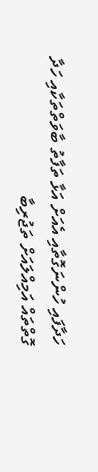ހަދާފައި ހުންނަގޮތާއި އެއަށް އަޅާ ތަފާތު ބާވަތްތަކާއި ހަދާ ގޮތްތައް އަމިއްލައަށް ތަޖުރިބާ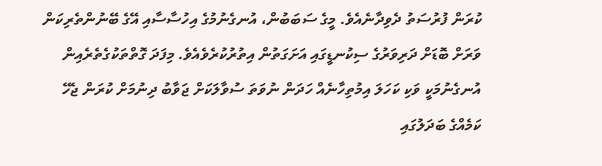ކުރަން ފުރުސަތު ދެވިދާނެއެވެ. މީގެ ސަބަބުން، އުނގެނުމުގެ އިހުސާސާއި އޭގެ ބޭނުންތެރިކަން ވަރަށް ބޮޑަށް ދަރިވަރުގެ ސިކުނޑީގައި އަށަގަތުން އިތުރުކުރެވެއެވެ. މިފަދަ ގޮތްތަކުގެތެރެއިން އުނގެނުމަކީ ވަކި ކަހަލަ އިމުތިހާނެއް ހަދަން ނުވަތަ ސުވާލަކަށް ޖަވާބު ދިނުމަށް ކުރަން ޖެހޭ ކަމެއްގެ ބަދަލުގައި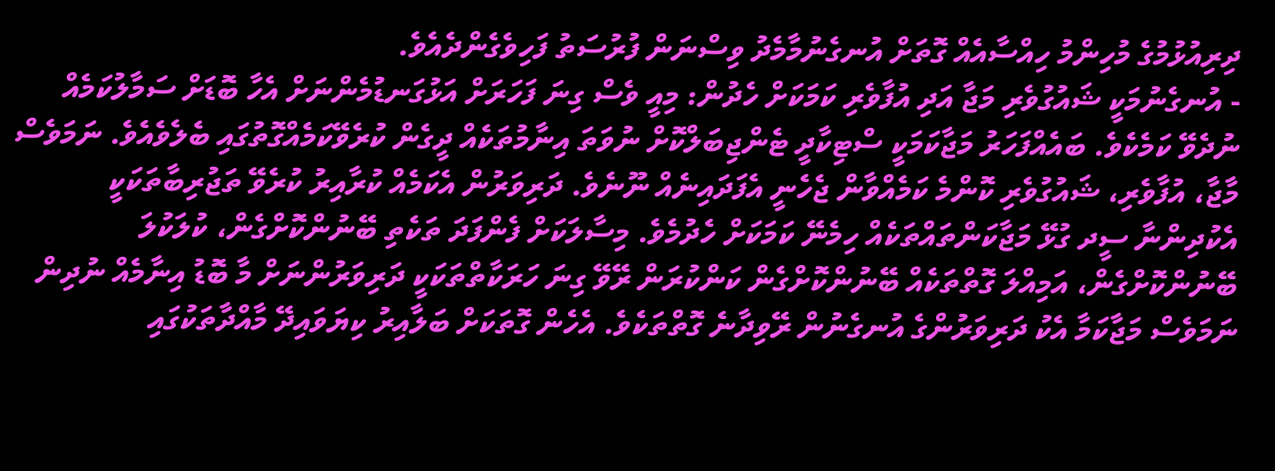ދިރިއުޅުމުގެ މުހިންމު ހިއްސާއެއް ގޮތަށް އުނގެނުމާމެދު ވިސްނަން ފުރުސަތު ފަހިވެގެންދެއެވެ.
- އުނގެނުމަކީ ޝައުގުވެރި މަޖާ އަދި އުފާވެރި ކަމަކަށް ހެދުން: މިއީ ވެސް ގިނަ ފަހަރަށް އަޅުގަނޑުމެންނަށް އެހާ ބޮޑަށް ސަމާލުކަމެއް ނުދެވޭ ކަމެކެވެ. ބައެއްފަހަރު މަޖާކަމަކީ ސްޓިކާދީ ޓެންޖިބަލްކޮށް ނުވަތަ އިނާމުތަކެއް ދީގެން ކުރެވޭކަމެއްގޮތުގައި ބެލެވެއެވެ. ނަމަވެސް މާޖާ، އުފާވެރި، ޝައުގުވެރި ކޮންމެ ކަމެއްވާން ޖެހެނީ އެފަދައިނެއް ނޫނެވެ. ދަރިވަރުން އެކަމެއް ކުރާއިރު ކުރެވޭ ތަޖުރިބާތަކަކީ އެކުދިންނާ ސީދ ގުޅޭ މަޖާކަންތައްތަކެއް ހިމެނޭ ކަމަކަށް ހެދުމެވެ. މިސާލަކަށް ފެންފަދަ ތަކެތި ބޭނުންކޮށްގެން، ކުލަކުލަ ބޭނުންކޮށްގެން، އަމިއްލަ ގޮތްތަކެއް ބޭނުންކޮށްގެން ކަންކުރަން ރޭވޭ ގިނަ ހަރަކާތްތަކަކީ ދަރިވަރުންނަށް މާ ބޮޑު އިނާމެއް ނުދިން ނަމަވެސް މަޖާކަމާ އެކު ދަރިވަރުންގެ އުނގެނުން ރޭވިދާނެ ގޮތްތަކެވެ. އެހެން ގޮތަކަށް ބަލާއިރު ކިޔަވައިދޭ މާއްދާތަކުގައި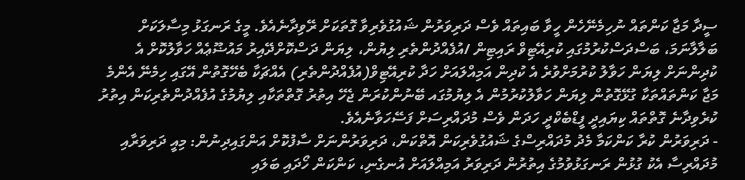ސީދާ މަޖާ ކަންތައް ނުހިމެނޭހެން ހީވާ ބައިތައް ވެސް ދަރިވަރުން ޝައުގުވެރިވާ ގޮތަކަށް ރޭވިދާނެއެވެ. މީގެ ރަނގަޅު މިސާލަކަށް ބަލާލާނަމަ، ބަސްދަސްކުރުމުގައި ކުރިއޭޓިވް ރައިޓިން /އުފެއްދުންތެރި ލިޔުން، ލިޔަން ދަސްކޮށްދޭއިރު މައުޟޫޢެއް ހަވާލުކޮށް އެ ކުދިންނަށް ލިޔަން ހަވާލު ކުރުމަށްވުރެ އެ ކުދިން އަމިއްލައަށް ހަދާ ކުރިއޭޓިވް(އުފެއްދުންތެރި) އެއްޗަކާ ބެހޭގޮތުން އޭގައި ހިމެނޭ އެންމެ މަޖާ ކަންތައްތަކާ ގުޅޭގޮތުން ލިޔަން ހަވާލުކުރުމުން އެ ލިޔުމުގައ ބޭނުންކުރަން ޖެހޭ އިތުރު ގޮތްތަކާއި ލިޔުމުގެ އުފެއްދުންތެރިކަން އިތުރު ކުރެވިދާނެ ގޮތްތައް ކިޔައިދީ ފީޑްބެކްދީ ހަދަން ވެސް މުދައްރިސަށް ފަސޭހަވާނެއެވެ.
- ދަރިވަރުން ކުރާ ކަންކަމާ މެދު މުދައްރިސްގެ ޝައުގުވެރިކަން އޮތްކަން، ދަރިވަރުންނަށް ސާފުކޮށް އަންގައިދިނުން: މިއީ ދަރިވަރާއި މުދައްރިސާ އެކު ގުޅުން ރަނގަޅުވުމުގެ އިތުރުން ދަރިވަރު އަމިއްލައަށް އުނގެނި، ކަންކަން ހޯދައި ބަލައި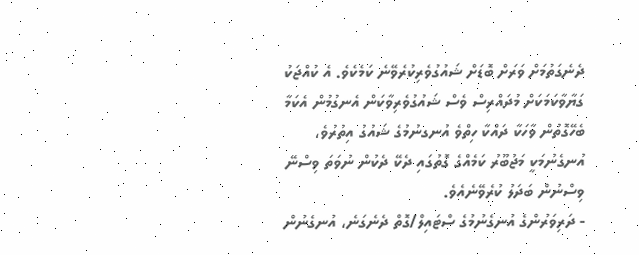ދެނެގަތުމަށް ވަރަށް ބޮޑަށް ޝައުގުވެރިކުރެވޭނެ ކަމެކެވެ. އެ ކުއްޖަކު ގަޔާވާކަމަކަށް މުދައްރިސް ވެސް ޝައުގުވެރިވާކަން އެނގުމުން އެކަމާ ބެހޭގޮތުން ވާހަކާ ދައްކާ ހިތްވެ އުނގނުމުގެ ޝައުގު އިތުރުވެ، އުނގެނުމަކީ މަޖުބޫރު ކަމެއްގެ ގޮތުގައި ދެކޭ ދެކުން ނުވަތަ ވިސްނޭ ވިސްނުން ބަދަލު ކުރެވޭނެއެވެ.
- ދަރިވަރުންގެ އުނގެނުމުގެ ސްޓައިލް/ގޮތް ދެނެގަނެ، އުނގެނުން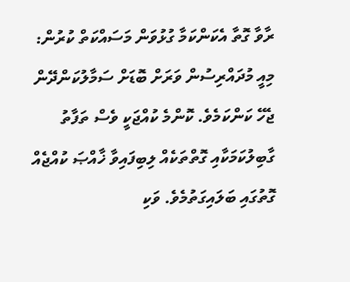ރާވާ ގޮތާ އެކަންކަމާ ގުޅުވަން މަސައްކަތް ކުރުން: މިއީ މުދައްރިސުން ވަރަށް ބޮޑަށް ސަމާލުކަންދޭން ޖެހޭ ކަންކަމެވެ. ކޮންމެ ކުއްޖަކީ ވެސް ތަފާތު ގާބިލުކަމަކާއި ގޮތްތަކެއް ލިބިފައިވާ ޚާއްޞަ ކުއްޖެއް ގޮތުގައި ބަލައިގަތުމެވެ. ވަކި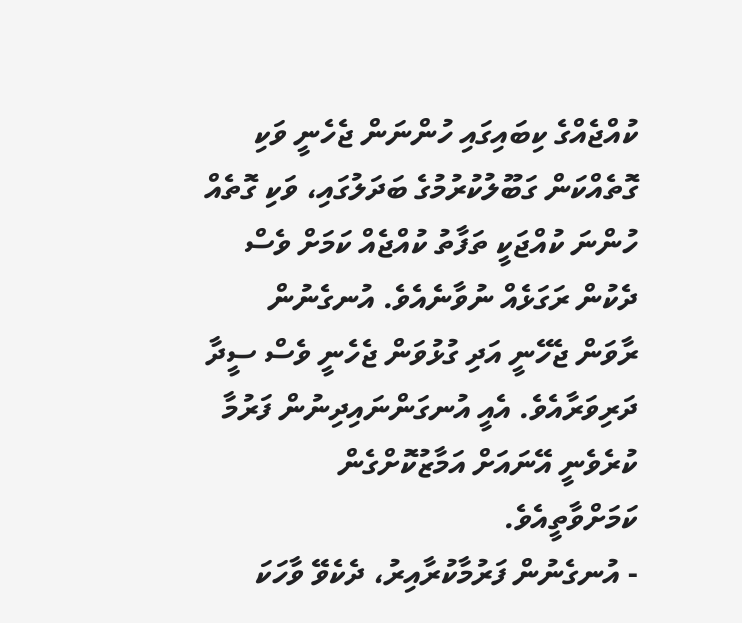ކުއްޖެއްގެ ކިބައިގައި ހުންނަން ޖެހެނީ ވަކި ގޮތެއްކަން ގަބޫލުކުރުމުގެ ބަދަލުގައި، ވަކި ގޮތެއް ހުންނަ ކުއްޖަކީ ތަފާތު ކުއްޖެއް ކަމަށް ވެސް ދެކުން ރަގަޅެއް ނުވާނެއެވެ. އުނގެނުން ރާވަން ޖެހޭނީ އަދި ގުޅުވަން ޖެހެނީ ވެސް ސީދާ ދަރިވަރާއެވެ. އެއީ އުނގަންނައިދިނުން ފަރުމާ ކުރެވެނީ އޭނައަށް އަމާޒުކޮށްގެން ކަމަށްވާތީއެވެ.
- އުނގެނުން ފަރުމާކުރާއިރު، ދެކެވޭ ވާހަކަ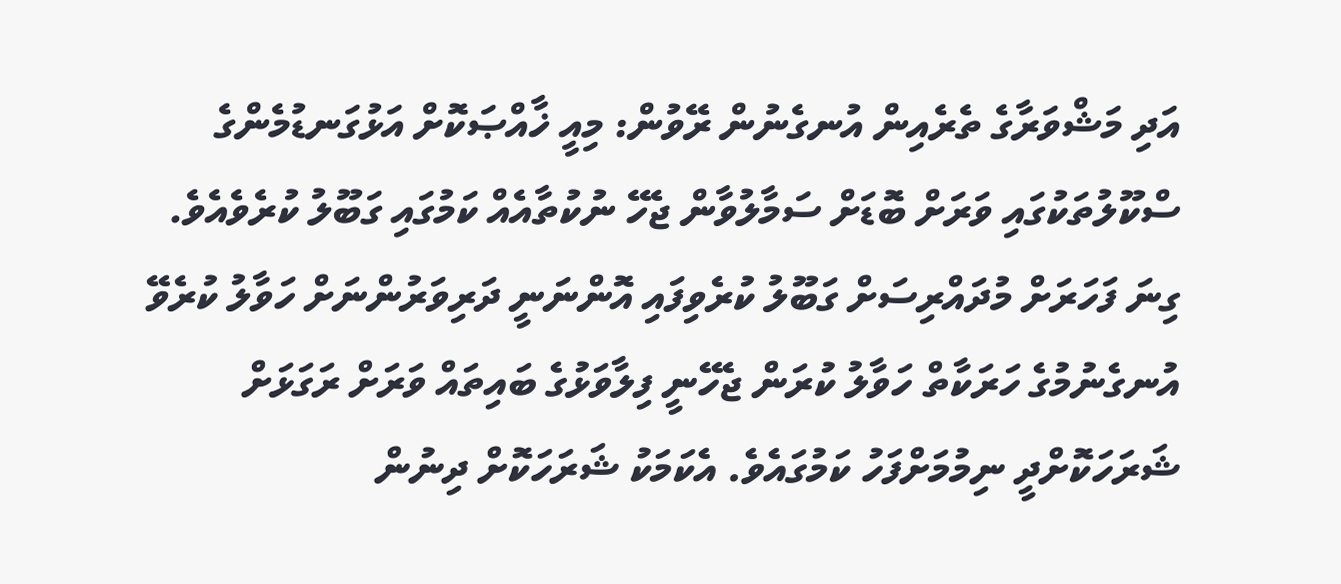އަދި މަޝްވަރާގެ ތެރެއިން އުނގެނުން ރޭވުން: މިއީ ޚާއްޞަކޮށް އަޅުގަނޑުމެންގެ ސްކޫލުތަކުގައި ވަރަށް ބޮޑަށް ސަމާލުވާން ޖެހޭ ނުކުތާއެއް ކަމުގައި ގަބޫލު ކުރެވެއެވެ. ގިނަ ފަހަރަށް މުދައްރިސަށް ގަބޫލު ކުރެވިފައި އޮންނަނީ ދަރިވަރުންނަށް ހަވާލު ކުރެވޭ އުނގެނުމުގެ ހަރަކާތް ހަވާލު ކުރަން ޖެހޭނީ ފިލާވަޅުގެ ބައިތައް ވަރަށް ރަގަޅަށް ޝަރަހަކޮށްދީ ނިމުމަށްފަހު ކަމުގައެވެ. އެކަމަކު ޝަރަހަކޮށް ދިނުން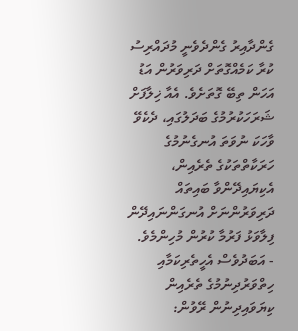ގެންދާއިރު ގެންދެވެނީ މުދައްރިސު ކުރާ ކަމެއްގޮތަށް ދަރިވަރުން އަޑު އަހަން ތިބޭ ގޮތަށެވެ. އެއާ ޚިލާފަށް ޝަރަހަކުރުމުގެ ބަދަލުގައި، ދެކެވޭ ވާހަކަ ނުވަތަ އުނގެނުމުގެ ހަރަކާތްތަކުގެ ތެރެއިން، އެކިޔައިދޭންވާ ބައިތައް ދަރިވަރުންނަށް އުނގަންނައިދޭން ފިލާވަޅު ފަރުމާ ކުރުން މުހިންމެވެ.
- އަބަދުވެސް އެހީތެރިކަމާއި ހިތްވަރުދިނުމުގެ ތެރެއިން ކިޔަވައިދިނުން ރޭވުން: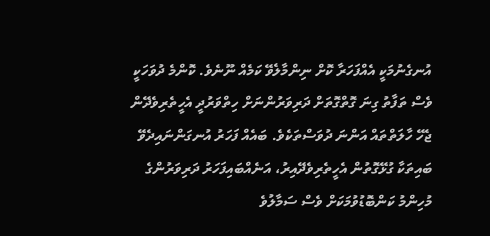އުނގެނުމަކީ އެއްފަހަރާ ކޮށް ނިންމާލެވޭ ކަމެއް ނޫނެވެ. ކޮންމެ ދުވަހަކީ ވެސް ތަފާތު ގިނަ ގޮތްގޮތަށް ދަރިވަރުންނަށް ހިތްވަރުދީ އެހީތެރިވެދޭން ޖެހޭ ހާލަތްތައް އަންނަ ދުވަސްތަކެވެ. ބައެއް ފަހަރު އުނގަންނައިދެވޭ ބައިތަކާ ގުޅޭގޮތުން އެހީތެރިވެދޭއިރު، އަނެއްބައިފަހަރު ދަރިވަރުންގެ މުހިންމު ކަންބޮޑުވުމަކަށް ވެސް ސަމާލުވެ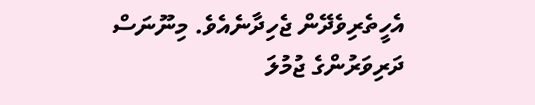އެހީތެރިވެދޭން ޖެހިދާނެއެވެ. މިނޫނަސް ދަރިވަރުންގެ ޖުމުލަ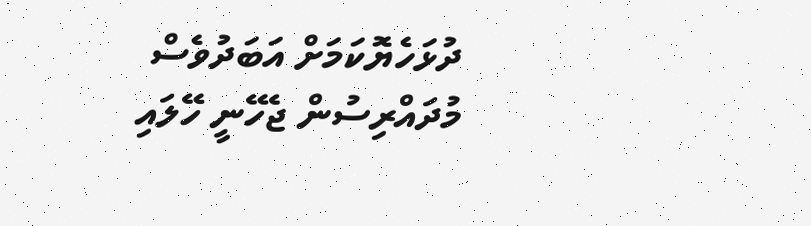ދުޅަހެޔޮކަމަށް އަބަދުވެސް މުދައްރިސުން ޖެހޭނީ ހޭލައި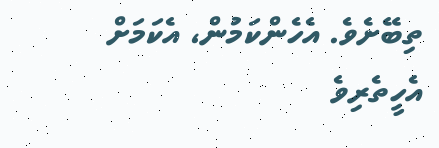ތިބޭށެވެ. އެހެންކަމުން، އެކަމަށް އެހީތެރިވެ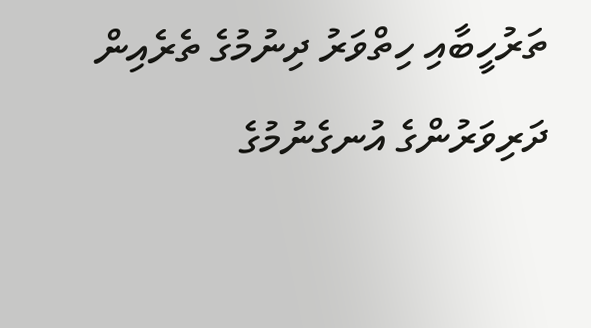ތަރުހީބާއި ހިތްވަރު ދިނުމުގެ ތެރެއިން ދަރިވަރުންގެ އުނގެނުމުގެ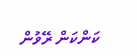ކަންކަން ރޭވުން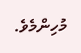މުހިންމެވެ.